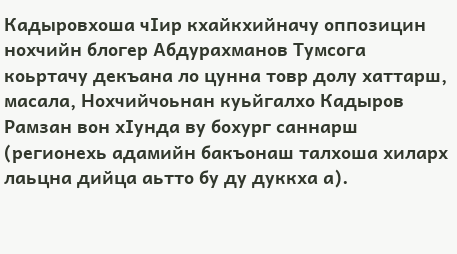Кадыровхоша чIир кхайкхийначу оппозицин нохчийн блогер Абдурахманов Тумсога коьртачу декъана ло цунна товр долу хаттарш, масала, Нохчийчоьнан куьйгалхо Кадыров Рамзан вон хIунда ву бохург саннарш (регионехь адамийн бакъонаш талхоша хиларх лаьцна дийца аьтто бу ду дуккха а).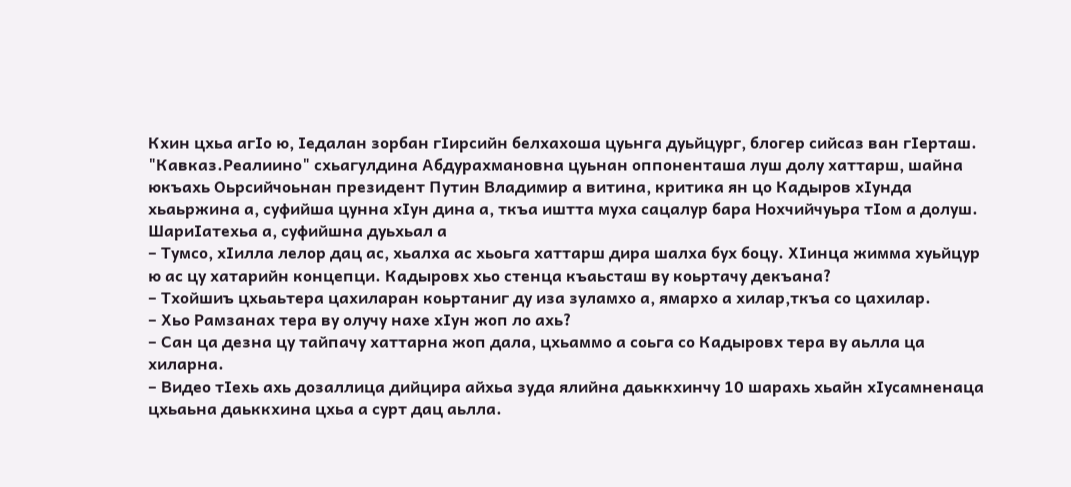Кхин цхьа агIо ю, Iедалан зорбан гIирсийн белхахоша цуьнга дуьйцург, блогер сийсаз ван гIерташ.
"Кавказ.Реалиино" схьагулдина Абдурахмановна цуьнан оппоненташа луш долу хаттарш, шайна юкъахь Оьрсийчоьнан президент Путин Владимир а витина, критика ян цо Кадыров хIунда хьаьржина а, суфийша цунна хIун дина а, ткъа иштта муха сацалур бара Нохчийчуьра тIом а долуш.
ШариIатехьа а, суфийшна дуьхьал а
– Тумсо, хIилла лелор дац ас, хьалха ас хьоьга хаттарш дира шалха бух боцу. ХIинца жимма хуьйцур ю ас цу хатарийн концепци. Кадыровх хьо стенца къаьсташ ву коьртачу декъана?
– Тхойшиъ цхьаьтера цахиларан коьртаниг ду иза зуламхо а, ямархо а хилар,ткъа со цахилар.
– Хьо Рамзанах тера ву олучу нахе хIун жоп ло ахь?
– Сан ца дезна цу тайпачу хаттарна жоп дала, цхьаммо а соьга со Кадыровх тера ву аьлла ца хиларна.
– Видео тIехь ахь дозаллица дийцира айхьа зуда ялийна даьккхинчу 10 шарахь хьайн хIусамненаца цхьаьна даьккхина цхьа а сурт дац аьлла.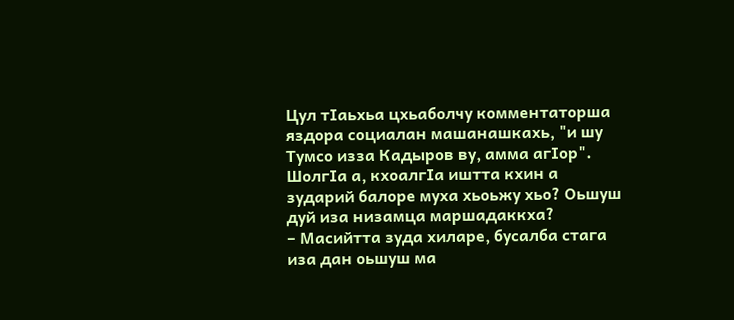Цул тIаьхьа цхьаболчу комментаторша яздора социалан машанашкахь, "и шу Тумсо изза Кадыров ву, амма агIор". ШолгIа а, кхоалгIа иштта кхин а зударий балоре муха хьоьжу хьо? Оьшуш дуй иза низамца маршадаккха?
– Масийтта зуда хиларе, бусалба стага иза дан оьшуш ма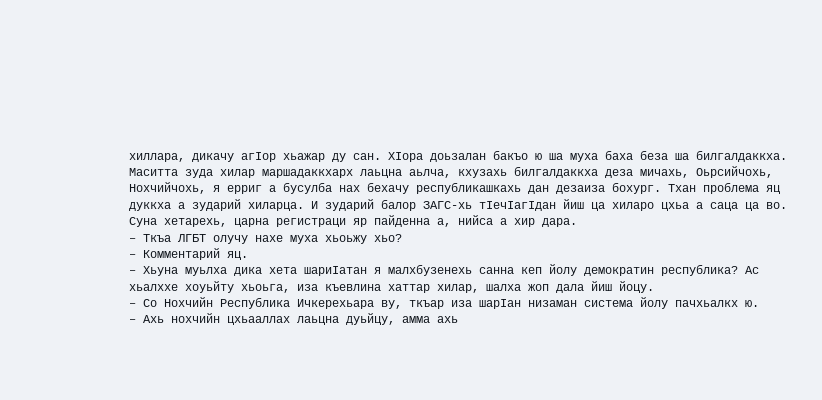хиллара, дикачу агIор хьажар ду сан. ХIора доьзалан бакъо ю ша муха баха беза ша билгалдаккха.
Маситта зуда хилар маршадаккхарх лаьцна аьлча, кхузахь билгалдаккха деза мичахь, Оьрсийчохь, Нохчийчохь, я ерриг а бусулба нах бехачу республикашкахь дан дезаиза бохург. Тхан проблема яц дуккха а зударий хиларца. И зударий балор ЗАГС-хь тIечIагIдан йиш ца хиларо цхьа а саца ца во. Суна хетарехь, царна регистраци яр пайденна а, нийса а хир дара.
– Ткъа ЛГБТ олучу нахе муха хьоьжу хьо?
– Комментарий яц.
– Хьуна муьлха дика хета шариIатан я малхбузенехь санна кеп йолу демократин республика? Ас хьалххе хоуьйту хьоьга, иза къевлина хаттар хилар, шалха жоп дала йиш йоцу.
– Со Нохчийн Республика Ичкерехьара ву, ткъар иза шарIан низаман система йолу пачхьалкх ю.
– Ахь нохчийн цхьааллах лаьцна дуьйцу, амма ахь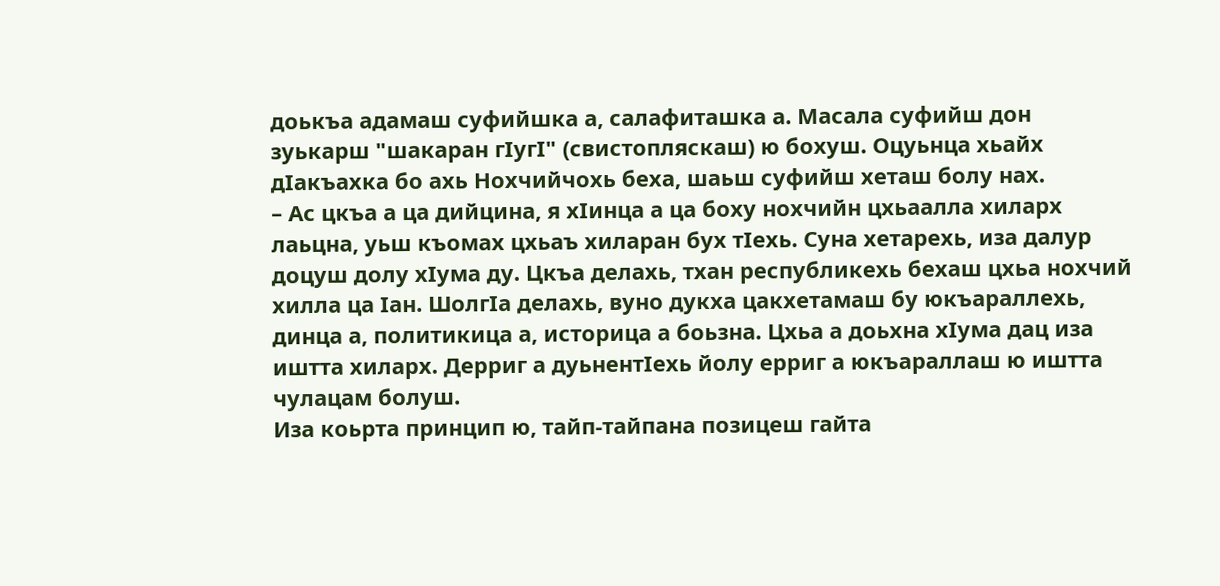доькъа адамаш суфийшка а, салафиташка а. Масала суфийш дон зуькарш "шакаран гӀyгӀ" (свистопляскаш) ю бохуш. Оцуьнца хьайх дIакъахка бо ахь Нохчийчохь беха, шаьш суфийш хеташ болу нах.
– Ас цкъа а ца дийцина, я хIинца а ца боху нохчийн цхьаалла хиларх лаьцна, уьш къомах цхьаъ хиларан бух тIехь. Суна хетарехь, иза далур доцуш долу хIума ду. Цкъа делахь, тхан республикехь бехаш цхьа нохчий хилла ца Iан. ШолгIа делахь, вуно дукха цакхетамаш бу юкъараллехь, динца а, политикица а, историца а боьзна. Цхьа а доьхна хIума дац иза иштта хиларх. Дерриг а дуьнентIехь йолу ерриг а юкъараллаш ю иштта чулацам болуш.
Иза коьрта принцип ю, тайп-тайпана позицеш гайта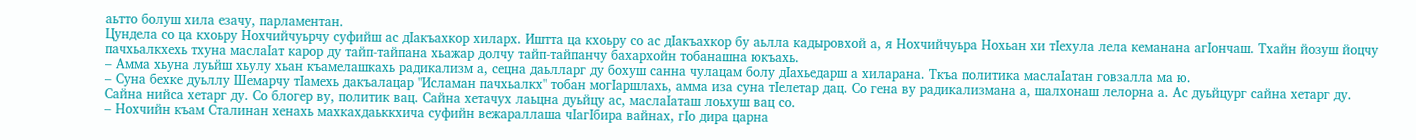аьтто болуш хила езачу, парламентан.
Цундела со ца кхоьру Нохчийчуьрчу суфийш ас дIакъахкор хиларх. Иштта ца кхоьру со ас дIакъахкор бу аьлла кадыровхой а, я Нохчийчуьра Нохьан хи тIехула лела кеманана агIончаш. Тхайн йозуш йоцчу пачхьалкхехь тхуна маслаIат карор ду тайп-тайпана хьажар долчу тайп-тайпанчу бахархойн тобанашна юкъахь.
– Амма хьуна луьйш хьулу хьан къамелашкахь радикализм а, сецна даьлларг ду бохуш санна чулацам болу дIахьедарш а хиларана. Ткъа политика маслаIатан говзалла ма ю.
– Суна бехке дуьллу Шемарчу тIамехь дакъалацар "Исламан пачхьалкх" тобан могIаршлахь, амма иза суна тIелетар дац. Со гена ву радикализмана а, шалхонаш лелорна а. Ас дуьйцург сайна хетарг ду. Сайна нийса хетарг ду. Со блогер ву, политик вац. Сайна хетачух лаьцна дуьйцу ас, маслаIаташ лоьхуш вац со.
– Нохчийн къам Сталинан хенахь махкахдаьккхича суфийн вежараллаша чIагIбира вайнах, гIо дира царна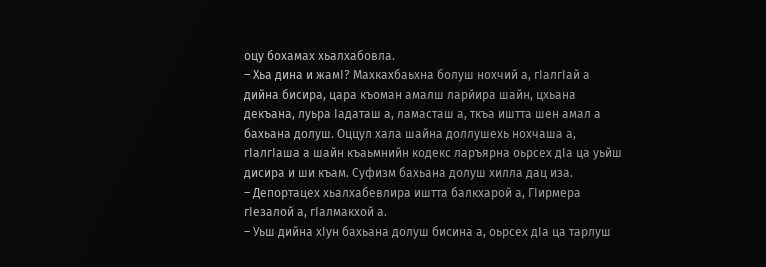оцу бохамах хьалхабовла.
– Хьа дина и жамI? Махкахбаьхна болуш нохчий а, гIалгIай а дийна бисира, цара къоман амалш ларйира шайн, цхьана декъана, луьра Iадаташ а, ламасташ а, ткъа иштта шен амал а бахьана долуш. Оццул хала шайна доллушехь нохчаша а, гIалгIаша а шайн къаьмнийн кодекс ларъярна оьрсех дIа ца уьйш дисира и ши къам. Суфизм бахьана долуш хилла дац иза.
– Депортацех хьалхабевлира иштта балкхарой а, ГIирмера гIезалой а, гIалмакхой а.
– Уьш дийна хIун бахьана долуш бисина а, оьрсех дIа ца тарлуш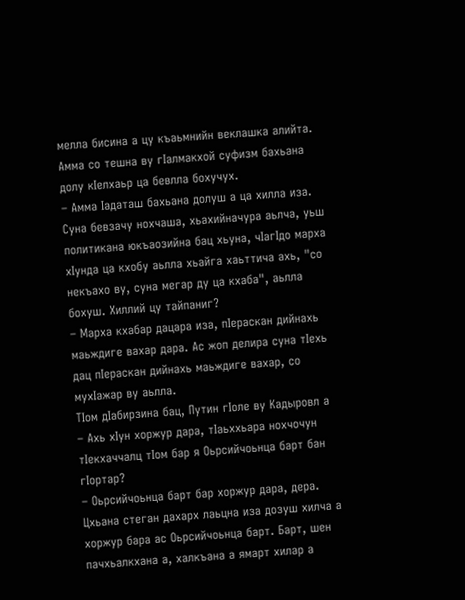мелла бисина а цу къаьмнийн веклашка алийта. Амма со тешна ву гIалмакхой суфизм бахьана долу кIелхаьр ца бевлла бохучух.
– Амма Iадаташ бахьана долуш а ца хилла иза. Суна бевзачу нохчаша, хьахийначура аьлча, уьш политикана юкъаозийна бац хьуна, чIагIдо марха хIунда ца кхобу аьлла хьайга хаьттича ахь, "со некъахо ву, суна мегар ду ца кхаба", аьлла бохуш. Хиллий цу тайпаниг?
– Марха кхабар дацара иза, пIераскан дийнахь маьждиге вахар дара. Ас жоп делира суна тIехь дац пIераскан дийнахь маьждиге вахар, со мухIажар ву аьлла.
ТIом дIабирзина бац, Путин гIоле ву Кадыровл а
– Ахь хIун хоржур дара, тIаьххьара нохчочун тIекхаччалц тIом бар я Оьрсийчоьнца барт бан гIортар?
– Оьрсийчоьнца барт бар хоржур дара, дера. Цхьана стеган дахарх лаьцна иза дозуш хилча а хоржур бара ас Оьрсийчоьнца барт. Барт, шен пачхьалкхана а, халкъана а ямарт хилар а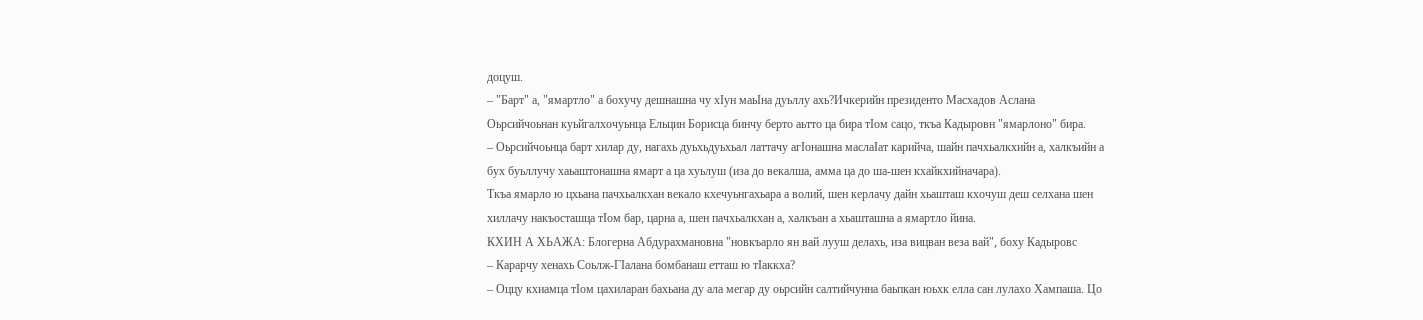доцуш.
– "Барт" а, "ямартло" а бохучу дешнашна чу хIун маьIна дуьллу ахь?Ичкерийн президенто Масхадов Аслана Оьрсийчоьнан куьйгалхочуьнца Ельцин Борисца бинчу берто аьтто ца бира тIом сацо, ткъа Кадыровн "ямарлоно" бира.
– Оьрсийчоьнца барт хилар ду, нагахь дуьхьдуьхьал латтачу агIонашна маслаIат карийча, шайн пачхьалкхийн а, халкъийн а бух буьллучу хаьаштонашна ямарт а ца хуьлуш (иза до векалша, амма ца до ша-шен кхайкхийначара).
Ткъа ямарло ю цхьана пачхьалкхан векало кхечуьнгахьара а волий, шен керлачу дайн хьашташ кхочуш деш селхана шен хиллачу накъосташца тIом бар, царна а, шен пачхьалкхан а, халкъан а хьашташна а ямартло йина.
КХИН А ХЬАЖА: Блогерна Абдурахмановна "новкъарло ян вай лууш делахь, иза вицван веза вай", боху Кадыровс
– Карарчу хенахь Соьлж-ГIалана бомбанаш етташ ю тIаккха?
– Оццу кхиамца тIом цахиларан бахьана ду ала мегар ду оьрсийн салтийчунна баьпкан юьхк елла сан лулахо Хампаша. Цо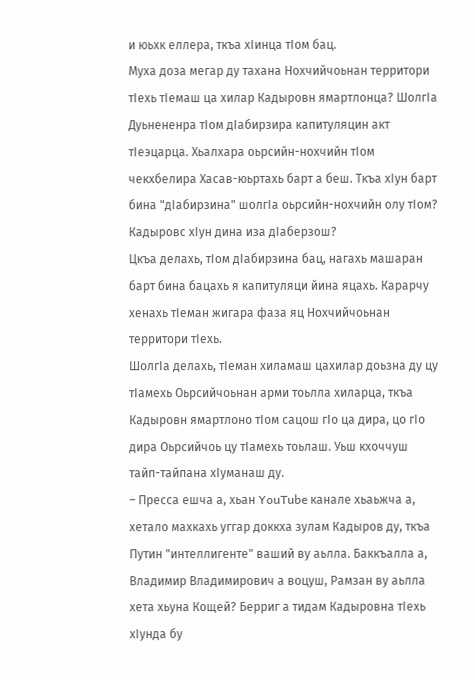и юьхк еллера, ткъа хIинца тIом бац.
Муха доза мегар ду тахана Нохчийчоьнан территори тIехь тIемаш ца хилар Кадыровн ямартлонца? ШолгIа Дуьнененра тIом дIабирзира капитуляцин акт тIеэцарца. Хьалхара оьрсийн-нохчийн тIом чекхбелира Хасав-юьртахь барт а беш. Ткъа хIун барт бина "дIабирзина" шолгIа оьрсийн-нохчийн олу тIом? Кадыровс хIун дина иза дIаберзош?
Цкъа делахь, тIом дIабирзина бац, нагахь машаран барт бина бацахь я капитуляци йина яцахь. Карарчу хенахь тIеман жигара фаза яц Нохчийчоьнан территори тIехь.
ШолгIа делахь, тIеман хиламаш цахилар доьзна ду цу тIамехь Оьрсийчоьнан арми тоьлла хиларца, ткъа Кадыровн ямартлоно тIом сацош гIо ца дира, цо гIо дира Оьрсийчоь цу тIамехь тоьлаш. Уьш кхоччуш тайп-тайпана хIуманаш ду.
– Пресса ешча а, хьан YouTube канале хьаьжча а, хетало махкахь уггар доккха зулам Кадыров ду, ткъа Путин "интеллигенте" ваший ву аьлла. Баккъалла а, Владимир Владимирович а воцуш, Рамзан ву аьлла хета хьуна Кощей? Берриг а тидам Кадыровна тIехь хIунда бу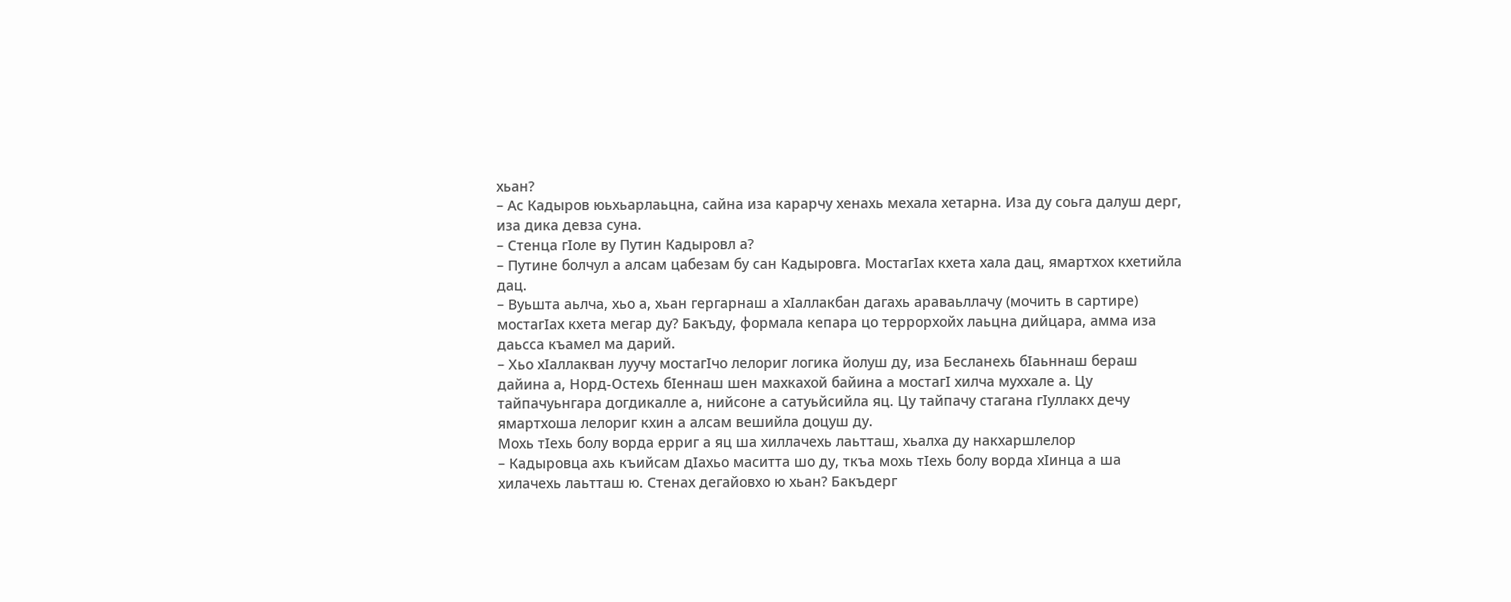хьан?
– Ас Кадыров юьхьарлаьцна, сайна иза карарчу хенахь мехала хетарна. Иза ду соьга далуш дерг, иза дика девза суна.
– Стенца гIоле ву Путин Кадыровл а?
– Путине болчул а алсам цабезам бу сан Кадыровга. МостагIах кхета хала дац, ямартхох кхетийла дац.
– Вуьшта аьлча, хьо а, хьан гергарнаш а хIаллакбан дагахь араваьллачу (мочить в сартире) мостагIах кхета мегар ду? Бакъду, формала кепара цо террорхойх лаьцна дийцара, амма иза даьсса къамел ма дарий.
– Хьо хIаллакван луучу мостагIчо лелориг логика йолуш ду, иза Бесланехь бIаьннаш бераш дайина а, Норд-Остехь бIеннаш шен махкахой байина а мостагI хилча муххале а. Цу тайпачуьнгара догдикалле а, нийсоне а сатуьйсийла яц. Цу тайпачу стагана гIуллакх дечу ямартхоша лелориг кхин а алсам вешийла доцуш ду.
Мохь тIехь болу ворда ерриг а яц ша хиллачехь лаьтташ, хьалха ду накхаршлелор
– Кадыровца ахь къийсам дIахьо маситта шо ду, ткъа мохь тIехь болу ворда хIинца а ша хилачехь лаьтташ ю. Стенах дегайовхо ю хьан? Бакъдерг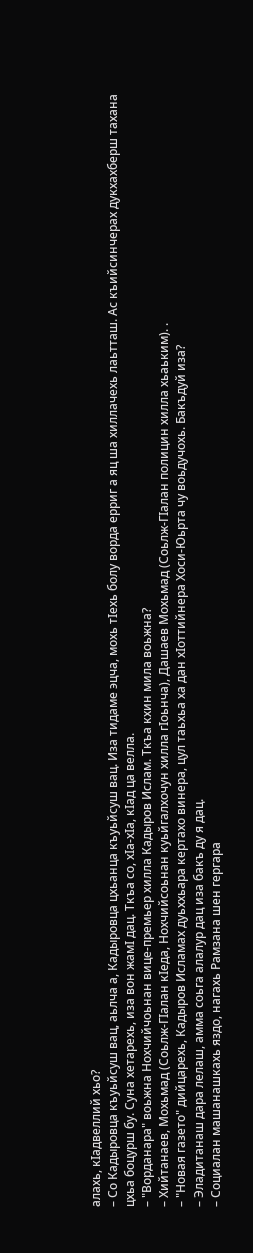алахь, кIадвеллий хьо?
– Со Кадыровца къуьйсуш вац, аьлча а, Кадыровца цхьанца къуьйсуш вац. Иза тидаме эцча, мохь тIехь болу ворда ерриг а яц ша хиллачехь лаьтташ. Ас къийсинчерах дукхахберш тахана цхьа боцурш бу. Суна хетарехь, иза вон жамI дац. Ткъа со, хIа-хIа, кIад ца велла.
– "Ворданара" воьжна Нохчийчоьнан вице-премьер хилла Кадыров Ислам. Ткъа кхин мила воьжна?
– Хийтанаев, Мохьмад (Соьлж-ГIалан кIеда, Нохчийсоьнан куьйгалхочун хилла гIоьнча), Дашаев Мохьмад (Соьлж-ГIалан полицин хилла хьаьким). .
– "Новая газето" дийцарехь, Кадыров Исламах дуьххьара кертахо винера, цул таьхьа ха дан хIоттийнера Хоси-Юьрта чу воьдучохь. Бакъдуй иза?
– Эладитанаш дара лелаш, амма соьга алалур дац иза бакъ ду я дац.
– Социалан машанашкахь яздо, нагахь Рамзана шен гергара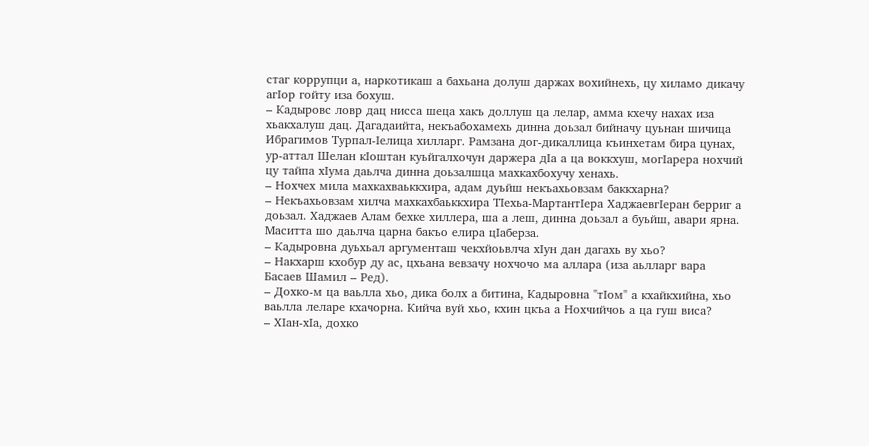стаг коррупци а, наркотикаш а бахьана долуш даржах вохийнехь, цу хиламо дикачу агIор гойту иза бохуш.
– Кадыровс ловр дац нисса шеца хакъ доллуш ца лелар, амма кхечу нахах иза хьакхалуш дац. Дагадаийта, некъабохамехь динна доьзал бийначу цуьнан шичица Ибрагимов Турпал-Iелица хилларг. Рамзана дог-дикаллица къинхетам бира цунах, ур-аттал Шелан кIоштан куьйгалхочун даржера дIа а ца воккхуш, могIарера нохчий цу тайпа хIума даьлча динна доьзалшца махкахбохучу хенахь.
– Нохчех мила махкахваьккхира, адам дуьйш некъахьовзам баккхарна?
– Некъахьовзам хилча махкахбаьккхира ТIехьа-МартантIера ХаджаевгIеран берриг а доьзал. Хаджаев Алам бехке хиллера, ша а леш, динна доьзал а буьйш, авари ярна. Маситта шо даьлча царна бакъо елира цIаберза.
– Кадыровна дуьхьал аргументаш чекхйоьвлча хIун дан дагахь ву хьо?
– Накхарш кхобур ду ас, цхьана вевзачу нохчочо ма аллара (иза аьлларг вара Басаев Шамил – Ред).
– Дохко-м ца ваьлла хьо, дика болх а битина, Кадыровна "тIом" а кхайкхийна, хьо ваьлла леларе кхачорна. Кийча вуй хьо, кхин цкъа а Нохчийчоь а ца гуш виса?
– ХIан-хIа, дохко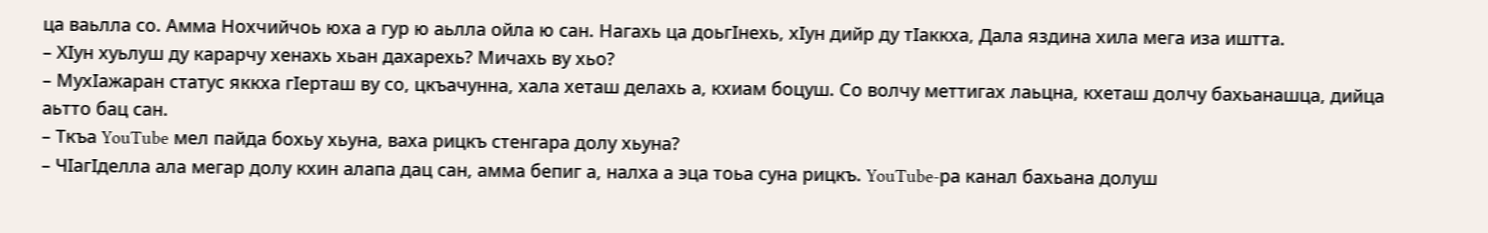ца ваьлла со. Амма Нохчийчоь юха а гур ю аьлла ойла ю сан. Нагахь ца доьгIнехь, хIун дийр ду тIаккха, Дала яздина хила мега иза иштта.
– ХIун хуьлуш ду карарчу хенахь хьан дахарехь? Мичахь ву хьо?
– МухIажаран статус яккха гIерташ ву со, цкъачунна, хала хеташ делахь а, кхиам боцуш. Со волчу меттигах лаьцна, кхеташ долчу бахьанашца, дийца аьтто бац сан.
– Ткъа YouTube мел пайда бохьу хьуна, ваха рицкъ стенгара долу хьуна?
– ЧӀагӀделла ала мегар долу кхин алапа дац сан, амма бепиг а, налха а эца тоьа суна рицкъ. YouTube-ра канал бахьана долуш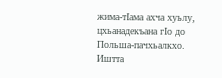жима-тIама ахча хуьлу, цхьанадекъана гIо до Польша-пачхьалкхо. Иштта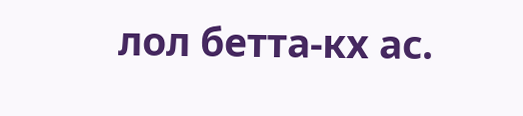лол бетта-кх ас.